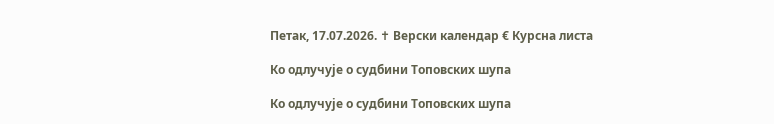Петак, 17.07.2026. ✝ Верски календар € Курсна листа

Ко одлучује о судбини Топовских шупа

Ко одлучује о судбини Топовских шупа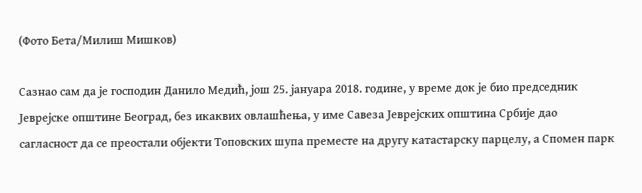(Фото Бета/Милиш Мишков)

Сазнао сам да је господин Данило Медић, још 25. јануара 2018. године, у време док је био председник Јеврејске општине Београд, без икаквих овлашћења, у име Савеза Јеврејских општина Србије дао сагласност да се преостали објекти Топовских шупа преместе на другу катастарску парцелу, а Спомен парк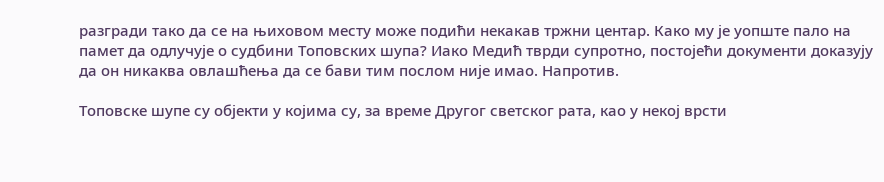разгради тако да се на њиховом месту може подићи некакав тржни центар. Како му је уопште пало на памет да одлучује о судбини Топовских шупа? Иако Медић тврди супротно, постојећи документи доказују да он никаква овлашћења да се бави тим послом није имао. Напротив.

Топовске шупе су објекти у којима су, за време Другог светског рата, као у некој врсти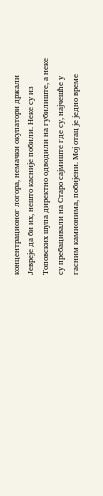концентрационог логора, немачки окупатори држали Јевреје да би их, нешто касније побили. Неке су из Топовских шупа директно одводили на губилиште, а неке су пребацивали на Старо сајмиште где су, најчешће у гасним камионима, побијени. Мој отац је једно време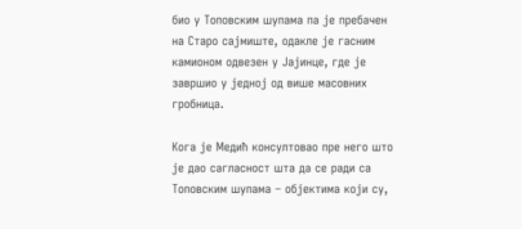био у Топовским шупама па је пребачен на Старо сајмиште, одакле је гасним камионом одвезен у Јајинце, где је завршио у једној од више масовних гробница.

Кога је Медић консултовао пре него што је дао сагласност шта да се ради са Топовским шупама – објектима који су,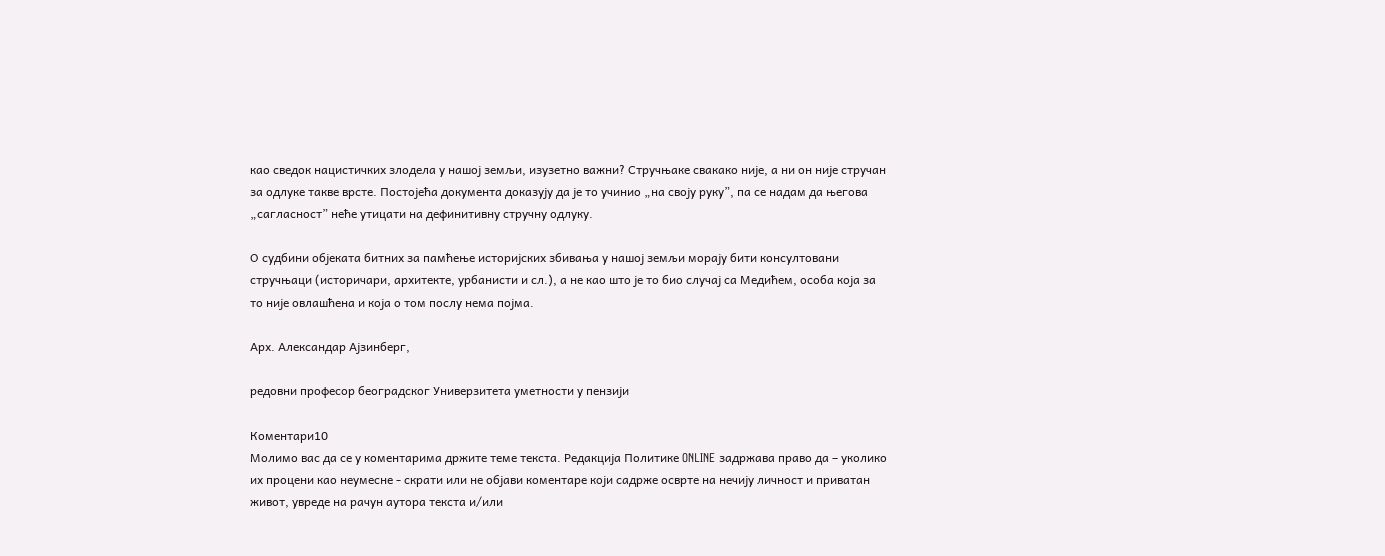као сведок нацистичких злодела у нашој земљи, изузетно важни? Стручњаке свакако није, а ни он није стручан за одлуке такве врсте. Постојећа документа доказују да је то учинио „на своју руку”, па се надам да његова „сагласност” неће утицати на дефинитивну стручну одлуку.

О судбини објеката битних за памћење историјских збивања у нашој земљи морају бити консултовани стручњаци (историчари, архитекте, урбанисти и сл.), а не као што је то био случај са Медићем, особа која за то није овлашћена и која о том послу нема појма.

Арх. Александар Ајзинберг,

редовни професор београдског Универзитета уметности у пензији

Коментари10
Молимо вас да се у коментарима држите теме текста. Редакција Политике ONLINE задржава право да – уколико их процени као неумесне - скрати или не објави коментаре који садрже осврте на нечију личност и приватан живот, увреде на рачун аутора текста и/или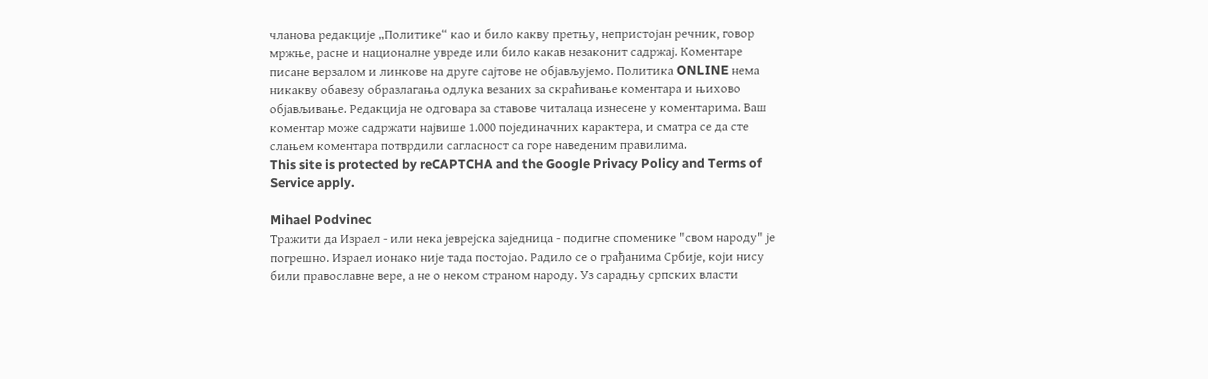чланова редакције „Политике“ као и било какву претњу, непристојан речник, говор мржње, расне и националне увреде или било какав незаконит садржај. Коментаре писане верзалом и линкове на друге сајтове не објављујемо. Политика ONLINE нема никакву обавезу образлагања одлука везаних за скраћивање коментара и њихово објављивање. Редакција не одговара за ставове читалаца изнесене у коментарима. Ваш коментар може садржати највише 1.000 појединачних карактера, и сматра се да сте слањем коментара потврдили сагласност са горе наведеним правилима.
This site is protected by reCAPTCHA and the Google Privacy Policy and Terms of Service apply.

Mihael Podvinec
Тражити да Израел - или нека јеврејска заједница - подигне споменике "свом народу" је погрешно. Израел ионако није тада постојао. Радило се о грађанима Србије, који нису били православне вере, а не о неком страном народу. Уз сарадњу српских власти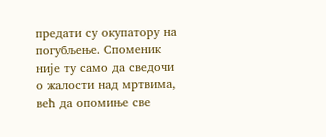предати су окупатору на погубљење. Споменик није ту само да сведочи о жалости над мртвима, већ да опомиње све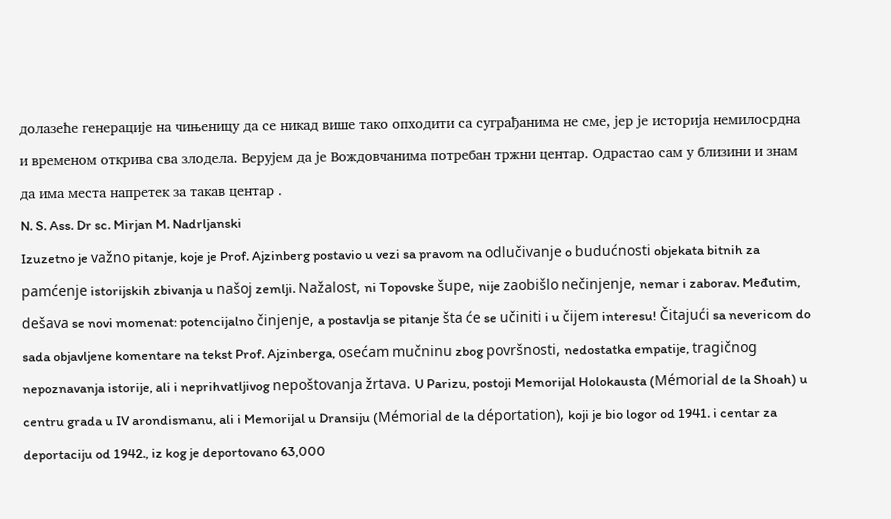долазеће генерације на чињеницу да се никад више тако опходити са суграђанима не сме, јер је историја немилосрдна и временом открива сва злодела. Верујем да је Вождовчанима потребан тржни центар. Одрастао сам у близини и знам да има места напретек за такав центар .
N. S. Ass. Dr sc. Mirjan M. Nadrljanski
Izuzetno je važno pitanje, koje je Prof. Ajzinberg postavio u vezi sa pravom na odlučivanje o budućnosti objekata bitnih za pamćenje istorijskih zbivanja u našoj zemlji. Nažalost, ni Topovske šupe, nije zaobišlo nečinjenje, nemar i zaborav. Međutim, dešava se novi momenat: potencijalno činjenje, a postavlja se pitanje šta će se učiniti i u čijem interesu! Čitajući sa nevericom do sada objavljene komentare na tekst Prof. Ajzinberga, osećam mučninu zbog površnosti, nedostatka empatije, tragičnog nepoznavanja istorije, ali i neprihvatljivog nepoštovanja žrtava. U Parizu, postoji Memorijal Holokausta (Mémorial de la Shoah) u centru grada u IV arondismanu, ali i Memorijal u Dransiju (Mémorial de la déportation), koji je bio logor od 1941. i centar za deportaciju od 1942., iz kog je deportovano 63,000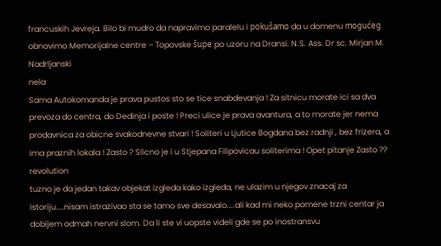francuskih Jevreja. Bilo bi mudro da napravimo paralelu i pokušamo da u domenu mogućeg obnovimo Memorijalne centre – Topovske šupe po uzoru na Dransi. N.S. Ass. Dr sc. Mirjan M. Nadrljanski
nela
Sama Autokomanda je prava pustos sto se tice snabdevanja ! Za sitnicu morate ici sa dva prevoza do centra, do Dedinja i poste ! Preci ulice je prava avantura, a to morate jer nema prodavnica za obicne svakodnevne stvari ! Soliteri u Ljutice Bogdana bez radnji , bez frizera, a ima praznih lokala ! Zasto ? Slicno je i u Stjepana Filipovicau soliterima ! Opet pitanje Zasto ??
revolution
tuzno je da jedan takav objekat izgleda kako izgleda, ne ulazim u njegov znacaj za istoriju....nisam istrazivao sta se tamo sve desavalo....ali kad mi neko pomene trzni centar ja dobijem odmah nervni slom. Da li ste vi uopste videli gde se po inostransvu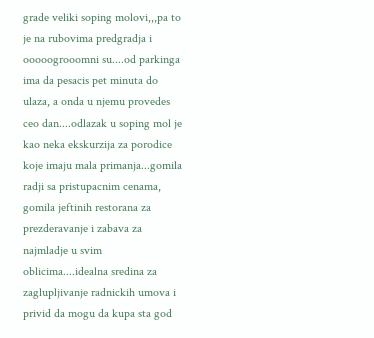grade veliki soping molovi,,,pa to je na rubovima predgradja i ooooogrooomni su....od parkinga ima da pesacis pet minuta do ulaza, a onda u njemu provedes ceo dan....odlazak u soping mol je kao neka ekskurzija za porodice koje imaju mala primanja...gomila radji sa pristupacnim cenama, gomila jeftinih restorana za prezderavanje i zabava za najmladje u svim oblicima....idealna sredina za zaglupljivanje radnickih umova i privid da mogu da kupa sta god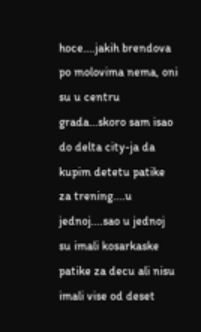hoce....jakih brendova po molovima nema, oni su u centru grada...skoro sam isao do delta city-ja da kupim detetu patike za trening....u jednoj....sao u jednoj su imali kosarkaske patike za decu ali nisu imali vise od deset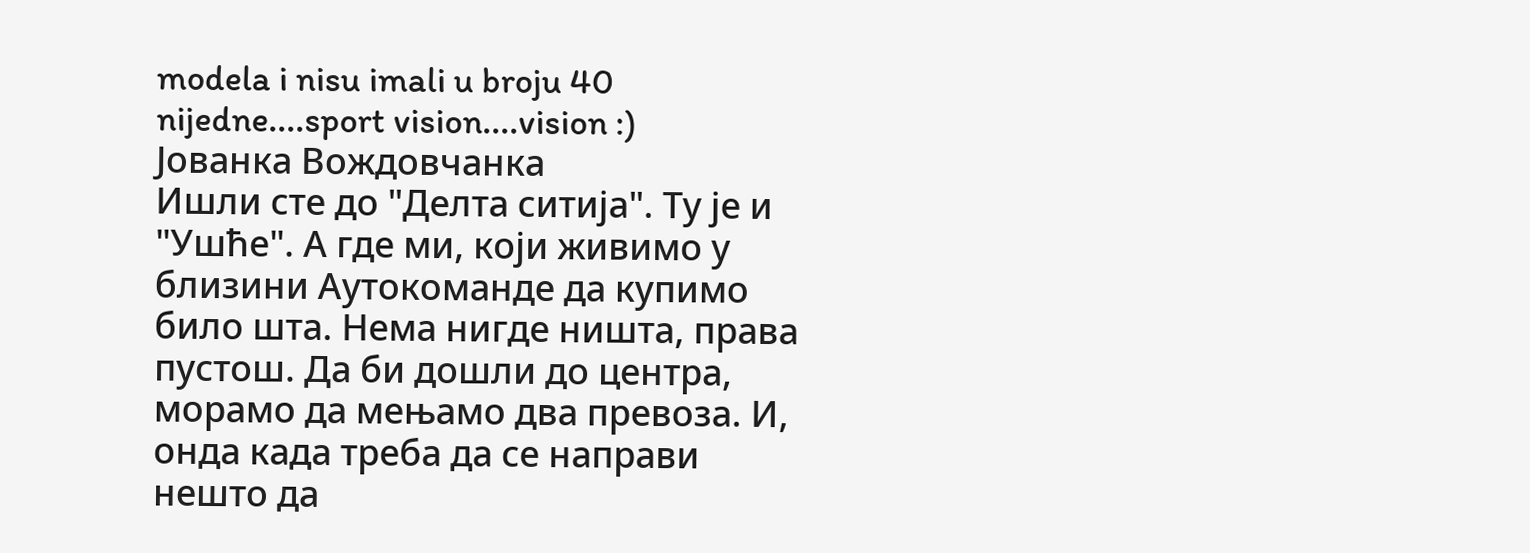modela i nisu imali u broju 40 nijedne....sport vision....vision :)
Јованка Вождовчанка
Ишли сте до "Делта ситија". Ту је и "Ушће". А где ми, који живимо у близини Аутокоманде да купимо било шта. Нема нигде ништа, права пустош. Да би дошли до центра, морамо да мењамо два превоза. И, онда када треба да се направи нешто да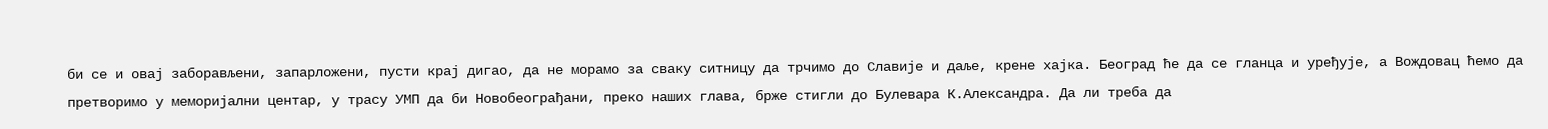би се и овај заборављени, запарложени, пусти крај дигао, да не морамо за сваку ситницу да трчимо до Славије и даље, крене хајка. Београд ће да се гланца и уређује, а Вождовац ћемо да претворимо у меморијални центар, у трасу УМП да би Новобеограђани, преко наших глава, брже стигли до Булевара К.Александра. Да ли треба да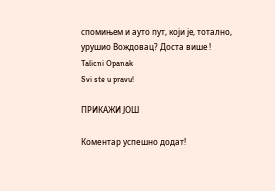спомињем и ауто пут, који је, тотално, урушио Вождовац? Доста више !
Talicni Opanak
Svi ste u pravu!

ПРИКАЖИ ЈОШ

Комeнтар успeшно додат!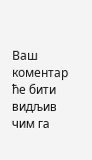Ваш комeнтар ћe бити видљив чим га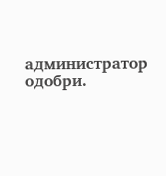администратор одобри.